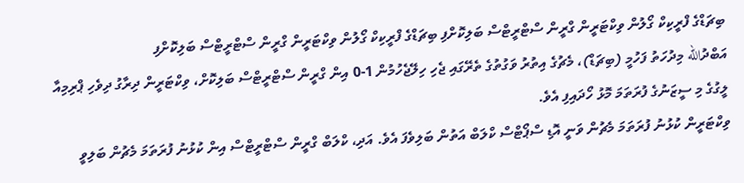ބިޗަޑްގެ ފްރީކިކް ގޯލުން ވިކްޓަރީން ގްރީން ސްޓްރީޓްސް ބަލިކޮށްފި ބިޗަޑްގެ ފްރީކިކް ގޯލުން ވިކްޓަރީން ގްރީން ސްޓްރީޓްސް ބަލިކޮށްފި
އަބްދުالله މިދުހަތު ފަހުމީ (ބިޗަޑް)، މެޗުގެ އިތުރު ވަގުތުގެ ތެރޭގައި ޖެހި ހިލޭޖެހުމުން 1-0 އިން ގްރީން ސްޓްރީޓްސް ބަލިކޮށް، ވިކްޓަރީން ދިރާގު ދިވެހި ޕްރިމިއާ ލީގުގެ މި ސީޒަނުގެ ފުރަތަމަ މޮޅު ހޯދައިފި އެވެ.
ވިކްޓަރީން ކުޅުނު ފުރަތަމަ މެޗުން ވަނީ އޮޑި ސްޕޯޓްސް ކްލަބް އަތުން ބަލިވެފަ އެވެ. އަދި، ކްލަބް ގްރީން ސްޓްރީޓްސް އިން ކުޅުނު ފުރަތަމަ މެޗުން ބަލިވީ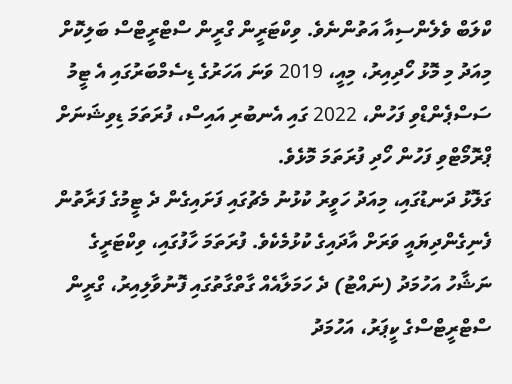ކްލަބް ވެލެންސިއާ އަތުންނެވެ. ވިކްޓަރީން ގްރީން ސްޓްރީޓްސް ބަލިކޮށް މިއަދު މި މޮޅު ހޯދިއިރު، މިއީ، 2019 ވަނަ އަހަރުގެ ޑިސެމްބަރުގައި އެ ޓީމު ސަސްޕެންޑްވި ފަހުން، 2022 ގައި އެނބުރި އައިސް، ފުރަތަމަ ޑިވިޝަނަށް ޕްރޮމޯޓްވި ފަހުން ހޯދި ފުރަތަމަ މޮޅެވެ.
ގަލޮޅު ދަނޑުގައި، މިއަދު ހަވީރު ކުޅުނު މެޗުގައި ފަށައިގެން ދެ ޓީމުގެ ފަރާތުން ފެނިގެންދިޔައީ ވަރަށް އާދައިގެ ކުޅުމެކެވެ. ފުރަތަމަ ހާފުގައި، ވިކްޓަރީގެ ނަޝާހު އަހުމަދު (ނައްޓު) ދެ ހަމަލާއެއް ގާތްގާތުގައި ފޮނުވާލިއިރު، ގްރީން ސްޓްރީޓްސްގެ ކީޕަރު، އަހުމަދު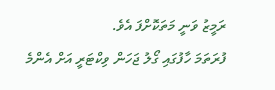ރަމީޒު ވަނީ މަތަކޮށްފަ އެވެ.
ފުރަތަމަ ހާފުގައި ގޯލު ޖަހަން ވިކްޓަރީ އަށް އެންމެ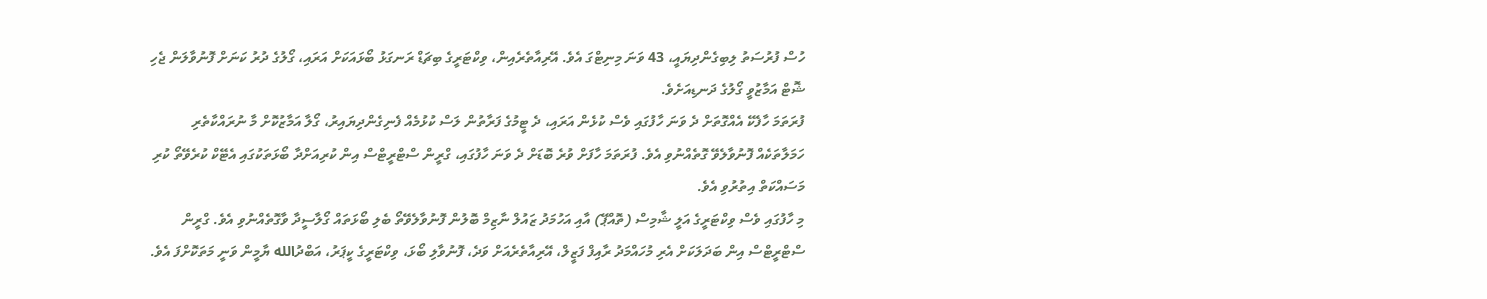ހުސް ފުރުސަތު ލިބިގެންދިޔައީ، 43 ވަނަ މިނިޓްގަ އެވެ. އޭރިއާތެރެއިން، ވިކްޓަރީގެ ބިޗަޑް ރަނގަޅު ބޯޅައަކަށް އަރައި، ގޯލުގެ ދުރު ކަނަށް ފޮނުވާލަން ޖެހި ޝޮޓް އަމާޒުވީ ގޯލުގެ ދަނޑިއަށެވެ.
ފުރަތަމަ ހާފެކޭ އެއްގޮތަށް ދެ ވަނަ ހާފުގައި ވެސް ކުޅެން އަރައި، ދެ ޓީމުގެ ފަރާތުން ލަސް ކުޅުމެއް ފެނިގެންދިޔައިރު، ގޯލާ އަމާޒުކޮށް މާ ނުރައްކާތެރި ހަމަލާތަކެއް ފޮނުވާލެވޭ ގޮތެއްނުވި އެވެ. ފުރަތަމަ ހާފަށް ވުރެ ބޮޑަށް ދެ ވަނަ ހާފުގައި، ގްރީން ސްޓްރީޓްސް އިން ކުރިއަށްދާ ބޯޅަތަކުގައި އެޓޭކް ކުރެވޭތޯ ކުރި މަސައްކަތް އިތުރުވި އެވެ.
މި ހާފުގައި ވެސް ވިކްޓަރީގެ އަލީ ޝާމިސް (ތޮއްޕޭ) އާއި އަހުމަދު ޒައުލް ނާޒިމް ބޮލުން ފޮނުވާލެވޭތޯ ބެލި ބޯޅަތައް ގޯލާސީދާ ވާގޮތެއްނުވި އެވެ. ގްރީން ސްޓްރީޓްސް އިން ބަދަލަކަށް އެރި މުހައްމަދު ރާއިފް ފަޒީލް، އޭރިއާތެރެއަށް ވަދެ، ފޮނުވާލި ބޯޅަ، ވިކްޓަރީގެ ކީޕަރު، އަބްދުالله ޔާމީން ވަނީ މަތަކޮށްފަ އެވެ.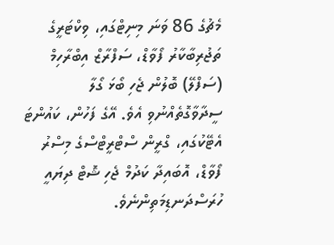މެޗުގެ 86 ވަނަ މިނިޓްގައި، ވިކްޓަރީގެ ތަޖުރިބާކާރު ފޯވާޑް، ސަފްރާޒް އިބްރާހިމް (ސަފްލޭ) ބޮލުން ޖެހި ބޯޅަ ގޯލާ ސީދާވާގޮތެއްނުވި އެވެ. އޭގެ ފަހުން، ކައުންޓަ އެޓޭކުގައި، ގްރީން ސްޓްރީޓްސްގެ މިސްރު ފޯވާޑް، އޮބައިދާ ކަދުމް ޖެހި ޝޮޓް ދިޔައީ ހުރަސްދަނޑިމަތިންނެވެ.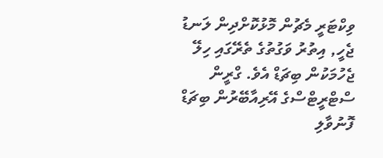ވިކްޓަރީ މެޗުން މޮޅުކޮށްދިން ލަނޑު ޖެހީ, އިތުރު ވަގުތުގެ ތެރޭގައި ހިލޭ ޖެހުމަކުން ބިޗަޑް އެވެ. ގްރީން ސްޓްރީޓްސްގެ އޭރިއާބޭރުން ބިޗަޑް ފޮނުވާލި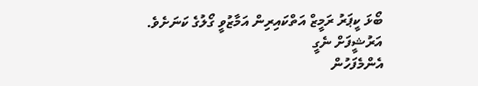ބޯޅަ ކީޕަރު ރަމީޒް އަތްކައިރިން އަމާޒުވީ ގޯލުގެ ކަނަށެވެ.
އަރުޝީފަށް ނެގީ
އެންމެފަހުން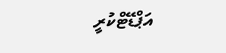އަޕްޑޭޓްކުރީ